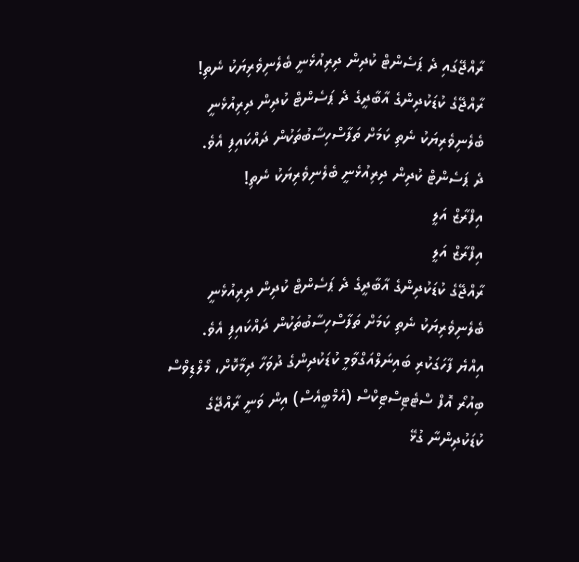ރާއްޖޭގައި ދެ ޕަސެންޓް ކުދިން ދިރިއުޅެނީ ބެލެނިވެރިޔަކު ނެތި!
ރާއްޖޭގެ ކުޑަކުދިންގެ އާބާދީގެ ދެ ޕަސެންޓް ކުދިން ދިރިއުޅެނީ ބެލެނިވެރިޔަކު ނެތި ކަމަށް ތަފާސްހިސާބުތަކުން ދައްކައިފި އެވެ.
ދެ ޕަސެންޓް ކުދިން ދިރިއުޅެނީ ބެލެނިވެރިޔަކު ނެތި!
އިފްރާޒް އަލީ
އިފްރާޒް އަލީ
ރާއްޖޭގެ ކުޑަކުދިންގެ އާބާދީގެ ދެ ޕަސެންޓް ކުދިން ދިރިއުޅެނީ ބެލެނިވެރިޔަކު ނެތި ކަމަށް ތަފާސްހިސާބުތަކުން ދައްކައިފި އެވެ.
އިއްޔެ ފާހަގަކުރި ބައިނަލްއަގްވާމީ ކުޑަކުދިންގެ ދުވަހާ ދިމާކޮށް، މޯލްޑިވްސް ބިއުރޯ އޮފް ސްޓެޓިސްޓިކްސް (އެމްބީއެސް) އިން ވަނީ ރާއްޖޭގެ ކުޑަކުދިންނާ ގުޅޭ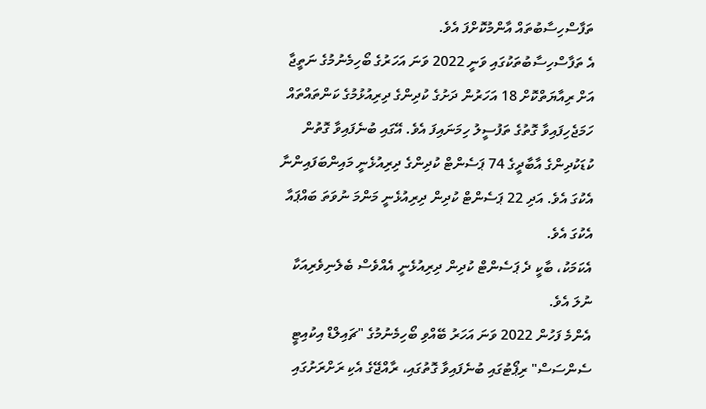ތަފާސްހިސާބުތައް އާންމުކޮށްފަ އެވެ.
އެ ތަފާސްހިސާބުތަކުގައި ވަނީ 2022 ވަނަ އަހަރުގެ ބޯހިމެނުމުގެ ނަތީޖާ އަށް ރިއާޔަތްކޮށް 18 އަހަރުން ދަށުގެ ކުދިންގެ ދިރިއުޅުމުގެ ކަންތައްތައް ހަމަޖެހިފައިވާ ގޮތުގެ ތަފުސީލު ހިމަނައިފަ އެވެ. އޭގައި ބުނެފައިވާ ގޮތުން ކުޑަކުދިންގެ އާބާދީގެ 74 ޕަސެންޓް ކުދިންގެ ދިރިއުޅެނީ މައިންބަފައިންނާ އެކުގަ އެވެ. އަދި 22 ޕަސެންޓް ކުދިން ދިރިއުޅެނީ މަންމަ ނުވަތަ ބައްޕައާ އެކުގަ އެވެ.
އެކަމަކު، ބާކީ ދެ ޕަސެންޓް ކުދިން ދިރިއުޅެނީ އެއްވެސް ބެލެނިވެރިއަކާ ނުލަ އެވެ.
އެންމެ ފަހުން 2022 ވަނަ އަހަރު ބޭއްވި ބޯހިމެނުމުގެ "ޗައިލްޑް އިކުއިޓީ ސެންސަސް" ރިޕޯޓުގައި ބުނެފައިވާ ގޮތުގައި، ރާއްޖޭގެ އެކި ރަށްރަށުގައި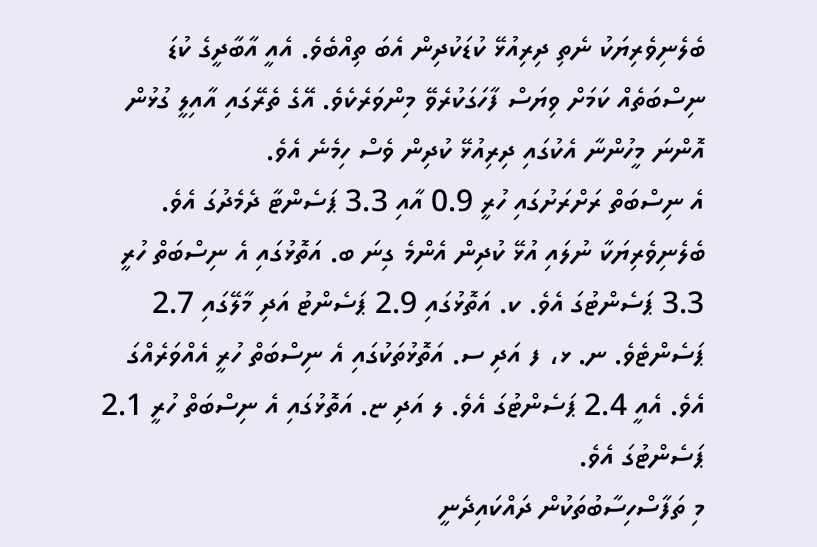ބެލެނިވެރިޔަކު ނެތި ދިރިއުޅޭ ކުޑަކުދިން އެބަ ތިއްބެވެ. އެއީ އާބާދީގެ ކުޑަ ނިސްބަތެއް ކަމަށް ވިޔަސް ފާހަގަކުރެވޭ މިންވަރެކެވެ. އޭގެ ތެރޭގައި އާއިލީ ގުޅުން އޮންނަ މީހުންނާ އެކުގައި ދިރިއުޅޭ ކުދިން ވެސް ހިމެނެ އެވެ.
އެ ނިސްބަތް ރަށްރަށުގައި ހުރީ 0.9 އާއި 3.3 ޕަސެންޓާ ދެމެދުގަ އެވެ. ބެލެނިވެރިޔަކާ ނުލައި އުޅޭ ކުދިން އެންމެ ގިނަ ބ. އަތޮޅުގައި އެ ނިސްބަތް ހުރީ 3.3 ޕަސެންޓުގަ އެވެ. ކ. އަތޮޅުގައި 2.9 ޕަސެންޓު އަދި މާލޭގައި 2.7 ޕަސެންޓެވެ. ނ. ޅ، ފ އަދި ސ. އަތޮޅުތަކުގައި އެ ނިސްބަތް ހުރީ އެއްވަރެއްގަ އެވެ. އެއީ 2.4 ޕަސެންޓުގަ އެވެ. ލ އަދި ޏ. އަތޮޅުގައި އެ ނިސްބަތް ހުރީ 2.1 ޕަސެންޓުގަ އެވެ.
މި ތަފާސްހިސާބުތަކުން ދައްކައިދެނީ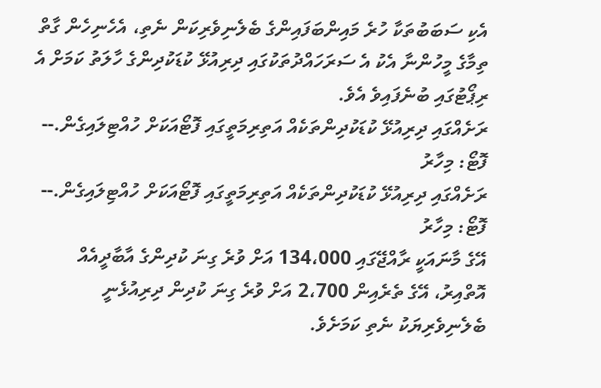އެކި ސަބަބުތަކާ ހުރެ މައިންބަފައިންގެ ބެލެނިވެރިކަން ނެތި، އެހެނިހެން ގާތް ތިމާގެ މީހުންނާ އެކު އެ ސަރަހައްދުތަކުގައި ދިރިއުޅޭ ކުޑަކުދިންގެ ހާލަތު ކަމަށް އެ ރިޕޯޓުގައި ބުނެފައިވެ އެވެ.
ރަށެއްގައި ދިރިއުޅޭ ކުޑަކުދިންތަކެއް އަތިރިމަތީގައި ފޮޓޯއަކަށް ހުއްޓިލައިގެން.-- ފޮޓޯ: މިހާރު
ރަށެއްގައި ދިރިއުޅޭ ކުޑަކުދިންތަކެއް އަތިރިމަތީގައި ފޮޓޯއަކަށް ހުއްޓިލައިގެން.-- ފޮޓޯ: މިހާރު
އޭގެ މާނައަކީ ރާއްޖޭގައި 134،000 އަށް ވުރެ ގިނަ ކުދިންގެ އާބާދީއެއް އޮތްއިރު، އޭގެ ތެރެއިން 2،700 އަށް ވުރެ ގިނަ ކުދިން ދިރިއުޅެނީ ބެލެނިވެރިޔަކު ނެތި ކަމަށެވެ.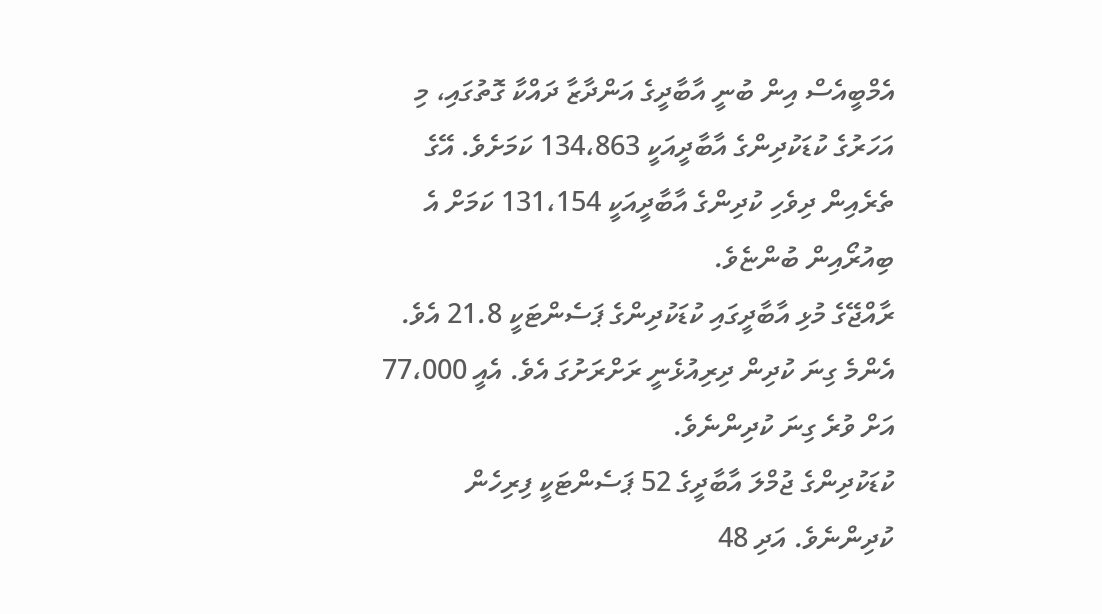އެމްބީއެސް އިން ބުނީ އާބާދީގެ އަންދާޒާ ދައްކާ ގޮތުގައި، މި އަހަރުގެ ކުޑަކުދިންގެ އާބާދީއަކީ 134،863 ކަމަށެވެ. އޭގެ ތެރެއިން ދިވެހި ކުދިންގެ އާބާދީއަކީ 131،154 ކަމަށް އެ ބިއުރޯއިން ބުންޏެވެ.
ރާއްޖޭގެ މުޅި އާބާދީގައި ކުޑަކުދިންގެ ޕަސެންޓަކީ 21.8 އެވެ. އެންމެ ގިނަ ކުދިން ދިރިއުޅެނީ ރަށްރަށުގަ އެވެ. އެއީ 77،000 އަށް ވުރެ ގިނަ ކުދިންނެވެ.
ކުޑަކުދިންގެ ޖުމްލަ އާބާދީގެ 52 ޕަސެންޓަކީ ފިރިހެން ކުދިންނެވެ. އަދި 48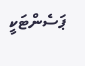ޕަސެންޓަކީ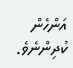އަންހެން ކުދިންނެވެ.